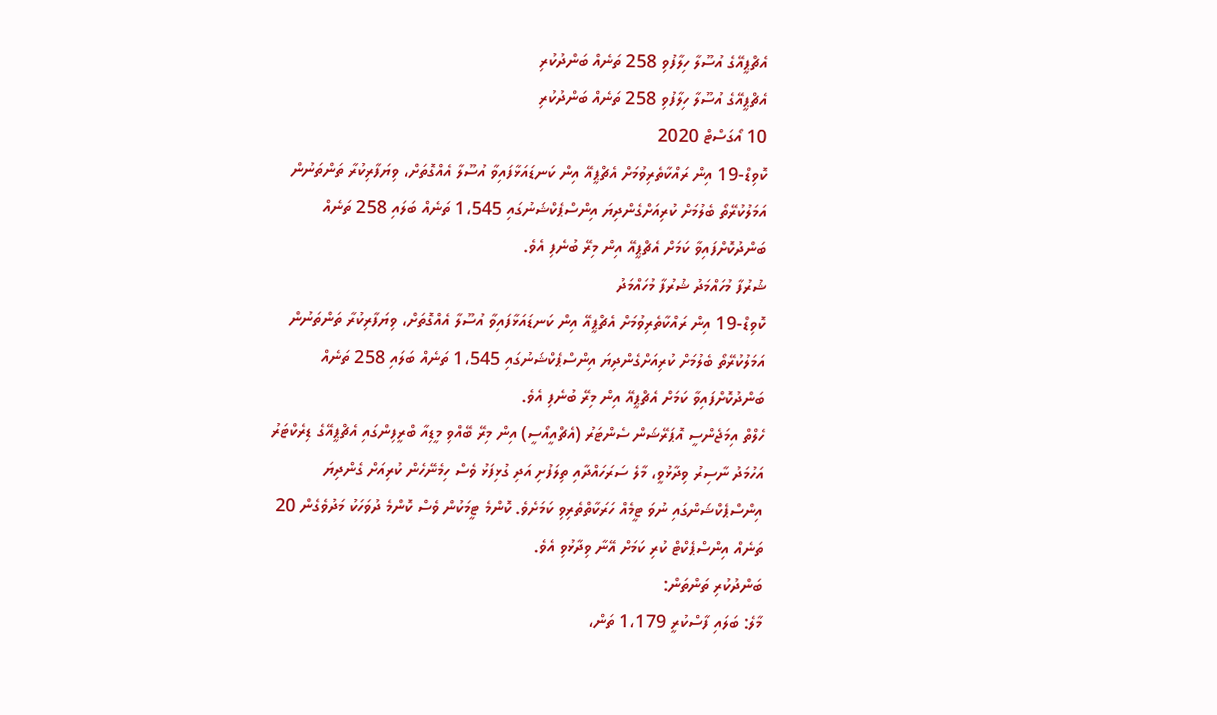އެޗްޕީއޭގެ އުސޫލާ ހިލާފުވި 258 ތަނެއް ބަންދުކުރި
އެޗްޕީއޭގެ އުސޫލާ ހިލާފުވި 258 ތަނެއް ބަންދުކުރި
10 އޯގަސްޓް 2020
ކޮވިޑް-19 އިން ރައްކާތެރިވުމަށް އެޗްޕީއޭ އިން ކަނޑައަޅާފައިވާ އުސޫލާ އެއްގޮތަށް، ވިޔަފާރިކުރާ ތަންތަނުން އަމަލުކުރޭތޯ ބެލުމަށް ކުރިއަށްގެންދިޔަ އިންސްޕެކްޝަނުގައި 1،545 ތަނެއް ބަލައި 258 ތަނެއް ބަންދުކޮށްފައިވާ ކަމަށް އެޗްޕީއޭ އިން މިރޭ ބުނެފި އެވެ.
ޝުރުފާ މުހައްމަދު ޝުރުފާ މުހައްމަދު
ކޮވިޑް-19 އިން ރައްކާތެރިވުމަށް އެޗްޕީއޭ އިން ކަނޑައަޅާފައިވާ އުސޫލާ އެއްގޮތަށް، ވިޔަފާރިކުރާ ތަންތަނުން އަމަލުކުރޭތޯ ބެލުމަށް ކުރިއަށްގެންދިޔަ އިންސްޕެކްޝަނުގައި 1،545 ތަނެއް ބަލައި 258 ތަނެއް ބަންދުކޮށްފައިވާ ކަމަށް އެޗްޕީއޭ އިން މިރޭ ބުނެފި އެވެ.
ހެލްތް އިމަޖެންސީ އޮޕަރޭޝަން ސެންޓަރު (އެޗްއީއޯސީ) އިން މިރޭ ބޭއްވި މީޑިއާ ބްރީފިންގައި އެޗްޕީއޭގެ ޑިރެކްޓަރު އަހުމަދު ނާސިރު ވިދާޅުވީ، މާލެ ސަރަހައްދާއި ތިލަފުށި އަދި ގުޅިފަޅު ވެސް ހިމެނޭހެން ކުރިއަށް ގެންދިޔަ އިންސްޕެކްޝަންގައި ނުވަ ޓީމެއް ހަރަކާތްތެރިވި ކަމަށެވެ. ކޮންމެ ޓީމަކުން ވެސް ކޮންމެ ދުވަހަކު މަދުވެގެން 20 ތަނެއް އިންސްޕެކްޓް ކުރި ކަމަށް އޭނާ ވިދާޅުވި އެވެ.
ބަންދުކުރި ތަންތަން:
މާލެ: ބަލައި ފާސްކުރީ 1،179 ތަން،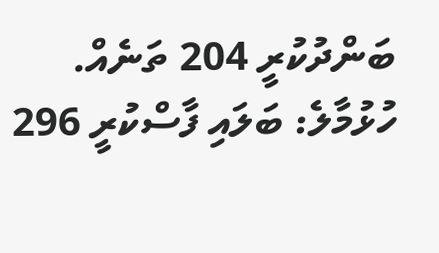ބަންދުކުރީ 204 ތަނެއް.
ހުޅުމާލެ: ބަލައި ފާސްކުރީ 296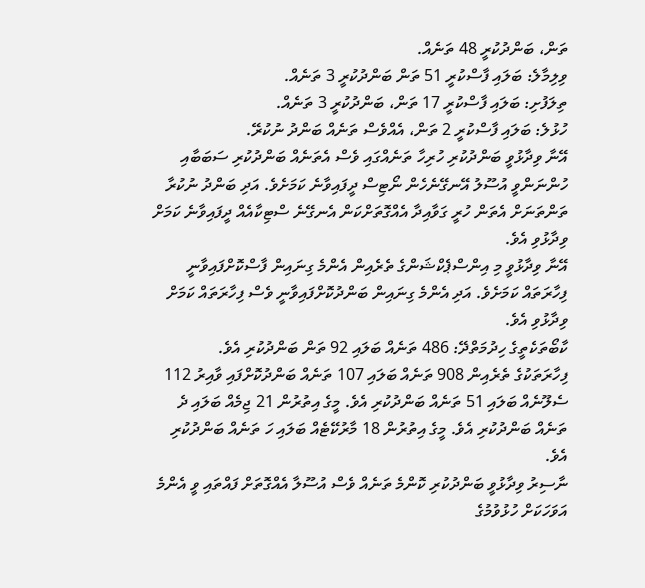ތަން، ބަންދުކުރީ 48 ތަނެއް.
ވިލިމާލެ: ބަލައި ފާސްކުރީ 51 ތަން ބަންދުކުރީ 3 ތަނެއް.
ތިލަފުށި: ބަލައި ފާސްކުރީ 17 ތަން، ބަންދުކުރީ 3 ތަނެއް.
ހުޅުލެ: ބަލައި ފާސްކުރީ 2 ތަން، އެއްވެސް ތަނެއް ބަންދު ނުކުރޭ.
އޭނާ ވިދާޅުވީ ބަންދުކުރި ހުރިހާ ތަނެއްގައި ވެސް އެތަނެއް ބަންދުކުރި ސަބަބާއި ހުންނަންވީ އުސޫލު އޭނގޭނެހެން ނޯޓިސް ދީފައިވާނެ ކަމަށެވެ. އަދި ބަންދު ނުކުރާ ތަންތަނަށް އެތަން ހުރީ ގަވާއިދާ އެއްގޮތަށްކަން އެނގޭނެ ސްޓިކާއެއް ދީފައިވާނެ ކަމަށް ވިދާޅުވި އެވެ.
އޭނާ ވިދާޅުވީ މި އިންސްޕެކްޝަންގެ ތެރެއިން އެންމެ ގިނައިން ފާސްކޮށްފައިވާނީ ފިހާރަތައް ކަމަށެވެ. އަދި އެންމެ ގިނައިން ބަންދުކޮށްފައިވާނީ ވެސް ފިހާރަތައް ކަމަށް ވިދާޅުވި އެވެ.
ކާބޯތަކެތީގެ ހިދުމަތްދޭ: 486 ތަނެއް ބަލައި 92 ތަން ބަންދުކުރި އެވެ.
ފިހާރަތަކުގެ ތެރެއިން 908 ތަނެއް ބަލައި 107 ތަނެއް ބަންދުކޮށްފައި ވާއިރު 112 ސެލޫނެއް ބަލައި 51 ތަނެއް ބަންދުކުރި އެވެ. މީގެ އިތުރުން 21 ޖިމެއް ބަލައި ދެ ތަނެއް ބަންދުކުރި އެވެ. މީގެ އިތުރުން 18 މާރުކޭޓެއް ބަލައި ހަ ތަނެއް ބަންދުކުރި އެވެ.
ނާސިރު ވިދާޅުވީ ބަންދުކުރި ކޮންމެ ތަނެއް ވެސް އުސޫލާ އެއްގޮތަށް ފައްތައި ވީ އެންމެ އަވަހަކަށް ހުޅުވުމުގެ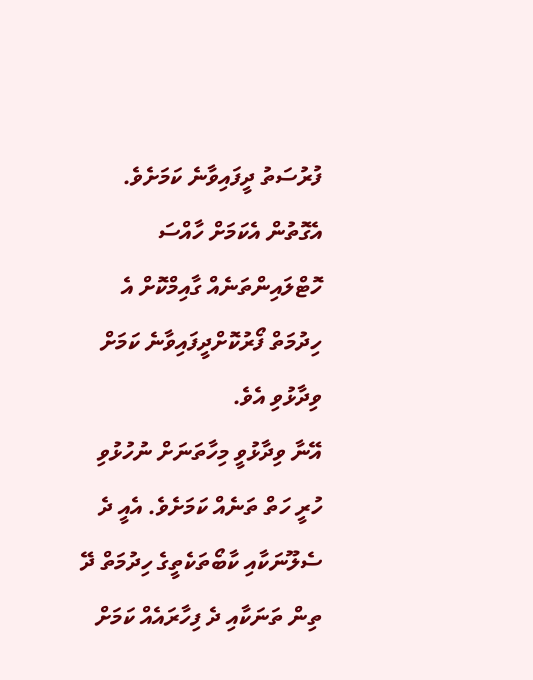ފުރުސަތު ދީފައިވާނެ ކަމަށެވެ. އެގޮތުން އެކަމަށް ހާއްސަ ހޮޓްލައިންތަނެއް ގާއިމްކޮށް އެ ހިދުމަތް ފޯރުކޮށްދީފައިވާނެ ކަމަށް ވިދާޅުވި އެވެ.
އޭނާ ވިދާޅުވީ މިހާތަނަށް ނުހުޅުވި ހުރީ ހަތް ތަނެއް ކަމަށެވެ. އެއީ ދެ ސެލޫނަކާއި ކާބޯތަކެތީގެ ހިދުމަތް ދޭ ތިން ތަނަކާއި ދެ ފިހާރައެއް ކަމަށް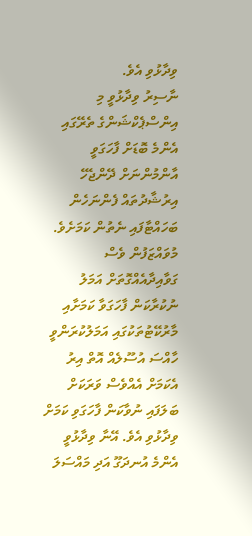ވިދާޅުވި އެވެ.
ނާސިރު ވިދާޅުވީ މި އިންސްޕެކްޝަންގެ ތެރޭގައި އެންމެ ބޮޑަށް ފާހަގަވީ އާންމުންނަށް ދޭންޖެހޭ އިރުޝާދުތައް ފެންނަހެން ބަހައްޓާފައި ނެތުން ކަމަށެވެ. މުވައްޒަފުން ވެސް ގަވާއިދާއެއްގޮތަށް އަމަލު ނުކުރާކަން ފާހަގަވާ ކަމަށާއި މާރުކޭޓުތަކުގައި އަމަލުކުރަންވީ ހާއްސަ އުސޫލެއް އޮތް އިރު އެކަމަށް އެއްވެސް ވަރަކަށް ބަލަފައި ނުވާކަން ފާހަގަވި ކަމަށް ވިދާޅުވި އެވެ. އޭނާ ވިދާޅުވީ އެންމެ އުނދަގޫ އަދި މައްސަލަ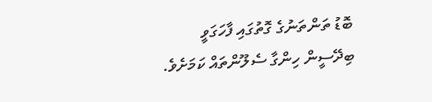ބޮޑު ތަންތަނުގެ ގޮތުގައި ފާހަގަވީ ބިދޭސީން ހިންގާ ސެލޫންތައް ކަމަށެވެ.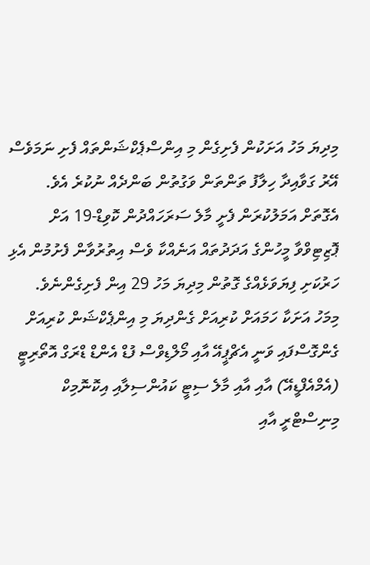މިދިޔަ މަހު އަށަކުން ފެށިގެން މި އިންސްޕެކްޝަންތައް ފެށި ނަމަވެސް އޭރު ގަވާއިދާ ހިލާފު ތަންތަން ވަގުތުން ބަންދެއް ނުކުރެ އެވެ. އެގޮތަށް އަމަލުކުރަން ފެށީ މާލެ ސަރަހައްދުން ކޮވިޑް-19 އަށް ޕޮޒިޓިވްވާ މީހުންގެ އަދަދުތައް އަނެއްކާ ވެސް އިތުރުވާން ފެށުމުން އެޅި ހަރުކަށި ފިޔަވަޅެއްގެ ގޮތުން މިދިޔަ މަހު 29 އިން ފެށިގެންނެވެ.
މިމަހު އަށަކާ ހަމައަށް ކުރިއަށް ގެންދިޔަ މި އިންޕެކްޝަން ކުރިއަށް ގެންގޮސްފައި ވަނީ އެޗްޕީއޭ އާއި މޯލްޑިވްސް ފުޑް އެންޑް ޑްރަގް އޮތޯރިޓީ (އެމްއެފްޑީއޭ) އާއި އާއި މާލެ ސިޓީ ކައުންސިލާއި އިކޮނޮމިކް މިނިސްޓްރީ އާއި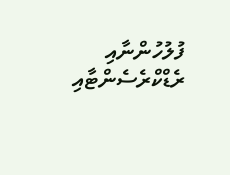ފުލުހުންނާއި ރެޑްކްރެސެންޓާއި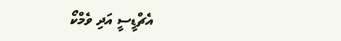އެޗްޑީސީ އަދި ވެމްކޯ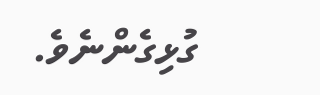ގުޅިގެންނެވެ.